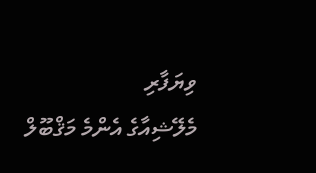ވިޔަފާރި
މެލޭޝިއާގެ އެންމެ މަޤްބޫލް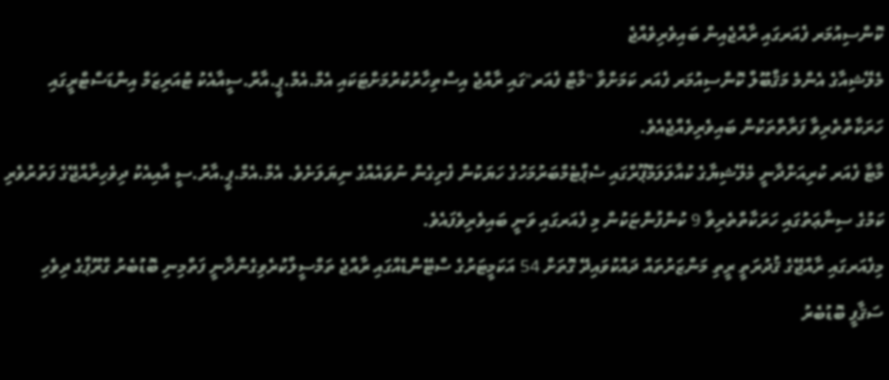ކޮންސިއުމަރ ފެއަރގައި ރާއްޖެއިން ބައިވެރިވެއްޖެ
މެލޭޝިއާގެ އެންމެ މަޤްބޫލް ކޮންސިއުމަރ ފެއަރ ކަމަށްވާ "މާޓް ފެއަރ"ގައި ރާއްޖެ އިސްތިހާރުކުރުމަށްޓަކައި އެމް.އެމް.ޕީ.އާރް.ސީއާއެކު ޓުއަރިޒަމް އިންޑަސްޓްރީގައި ހަރަކާތްތެރިވާ ފަރާތްތަކުން ބައިވެރިވެއްޖެއެވެ.
މާޓާ ފެއަރ ކުރިއަށްދާނީ މެލޭޝިޔާގެ ކުއާލަލަމްޕޫރްގައި ސެޕްޓެމްބަރުމަހުގެ ހަޔަކުން ފެށިގެން ނުވައެއްގެ ނިޔަލަށެވެ. އެމް.އެމް.ޕީ.އާރު.ސީ އާއިއެކު ދިވެހިރާއްޖޭގެ ފަތުރުވެރި ކަމުގެ ސިނާޢަތުގައި ހަރަކާތްތެރިވާ 9 ކުންފުންޏަކުން މި ފެއަރގައި ވަނީ ބައިވެރިވެފައެވެ.
މިފެއަރގައި ރާއްޖޭގެ ޤުދުރަތީ ރީތި މަންޒަރުތައް ދައްކުވައިދޭ ގޮތަށް 54 އަކަމީޓަރުގެ ސްޓޭންޑެއްގައި ރާއްޖެ ތަމްސީލްކުރެވިގެންދާނީ ފަތްމިނި ބޮޑުބެރު ގްރޫޕްގެ ދިވެހި ސަޤާފީ ބޮޑުބެރު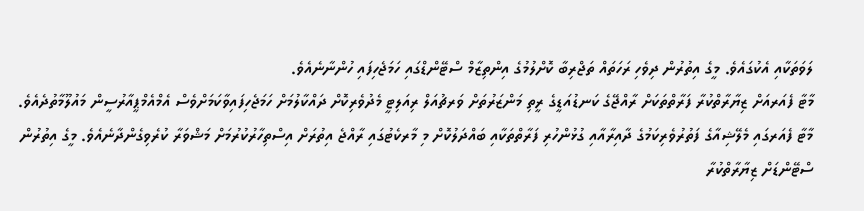ލަވަތަކާއި އެކުގައެވެ. މީގެ އިތުރުން ދިވެހި ރަހަތައް ތަޖްރިބާ ކޮށްލުމުގެ އިންތިޒާމް ސްޓޭންޑްގައި ހަމަޖެހިފައި ހުންނާނެއެވެ.
މާޓާ ފެއަރއަށް ޒިޔާރާތްކުރާ ފަރާތްތަކަށް ރާއްޖޭގެ ކަނޑުއަޑީގެ ރީތި މަންޒަރުތަށް ވަރޗުއަލް ރިއަލިޓީ މެދުވެރިކޮށް ދައްކާލުމަށް ހަމަޖެހިފައިވާކަމަށްވެސް އެމްއެމްޕީއާރުސީން މައުލޫމާތުދެއެވެ.
މާޓާ ފެއަރގައި މެލޭޝިއާގެ ފަތުރުވެރިކަމުގެ ދާއިރާއާއި ގުޅުންހުރި ފަރާތްތަކާއި ބައްދަލުކޮށް މި މާރކެޓުގައި ރާއްޖެ އިތުރަށް އިސްތިހާރުކުރުމަށް މަޝްވަރާ ކުރެވިގެންދާނެއެވެ. މީގެ އިތުރުން ސްޓޭންޑަށް ޒިޔާރާތްކުރާ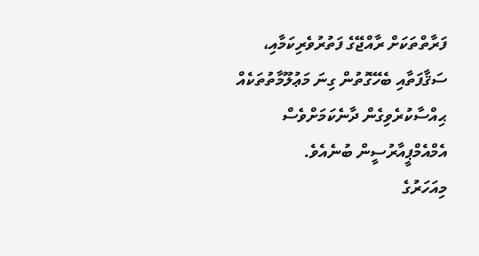ފަރާތްތަކަށް ރާއްޖޭގެ ފަތުރުވެރިކަމާއި، ސަޤާފަތާއި ބެހޭގޮތުން ގިނަ މަޢުލޫމާތުތަކެއް ޙިއްސާކުރެވިގެން ދާނެކަމަށްވެސް އެމްއެމްޕީއާރުސީން ބުނެއެވެ.
މިއަހަރުގެ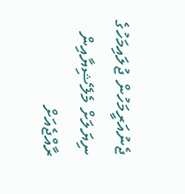ޖެނުއަރީމަހުން ޖުލައިމަހުގެ ނިޔަލަށް މެލޭޝިޔާއިން ރާއްޖެއަށް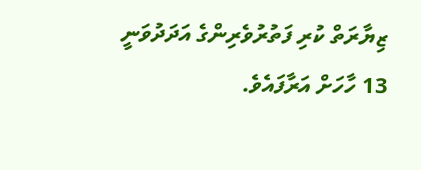ޒިޔާރަތް ކުރި ފަތުރުވެރިންގެ އަދަދުވަނީ 13 ހާހަށް އަރާފައެވެ.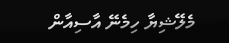މެލޭޝިޔާ ހިމެނޭ އާސިއާން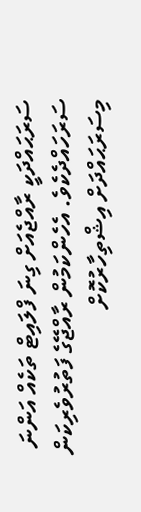ސަރަޙައްދަކީ ރާއްޖެއަށް ގިނަ ފްލައިޓް ތަކެއް އަންނަ ސަރަހައްދެކެވެ. އެހެންކަމުން ރާއްޖޭގެ ފަތުރުވެރިކަން މިސަރަޙައްދަށް އިޝްތިހާރުކޮށް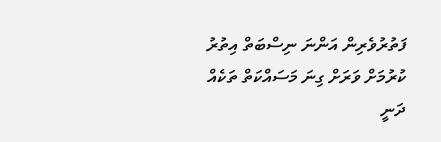ފަތުރުވެރިން އަންނަ ނިސްބަތް އިތުރު ކުރުމަށް ވަރަށް ގިނަ މަސައްކަތް ތަކެއް ދަނީ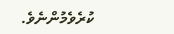ކުރެވެމުންނެވެ.